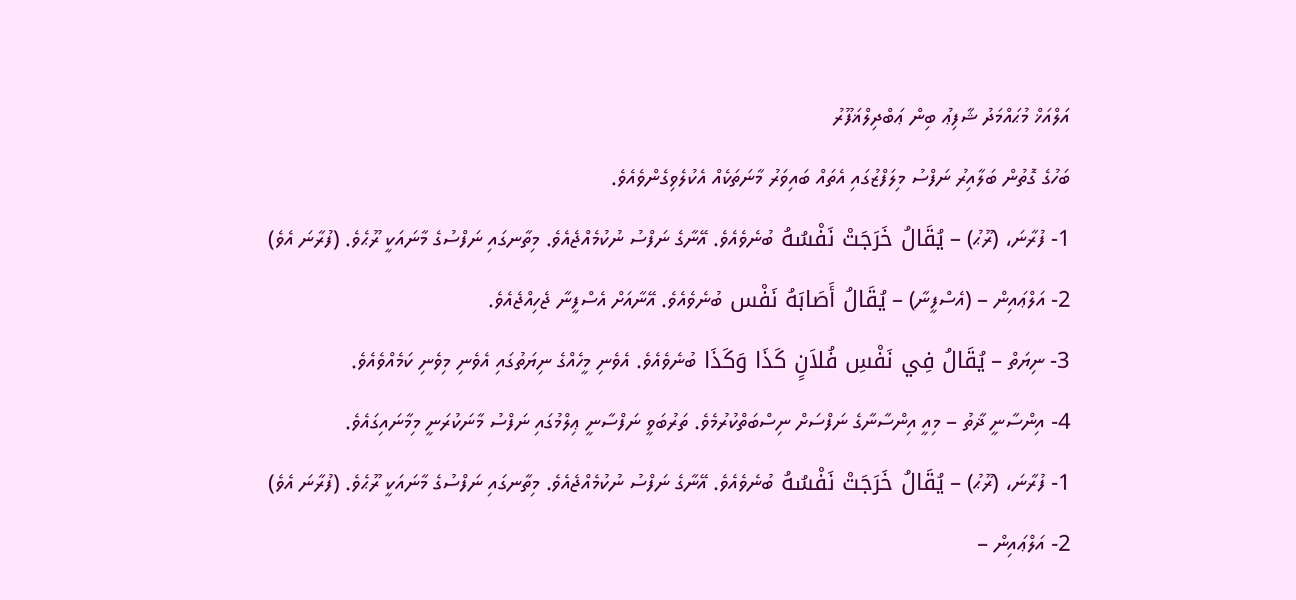އަލްއަޚް މުޙައްމަދު ޝާފިޢު ބިން ޢަބްދިލްޣަފޫރު
ބަހުގެ ގޮތުން ބަލާއިރު ނަފްސު މިލަފްޒުގައި އެތައް ބައިވަރު މާނަތަކެއް އެކުލެވިގެންވެއެވެ.
1- ފުރާނަ، (ރޫޙު) – يُقَالُ خَرَجَتْ نَفْسُهُ ބުނެވެއެވެ. އޭނާގެ ނަފްސު ނުކުމެއްޖެއެވެ. މިތާނގައި ނަފްސުގެ މާނައަކީ ރޫޙެވެ. (ފުރާނަ އެވެ)
2- އަލްޢައިން – (އެސްފީނާ) – يُقَالُ أَصَابَهُ نَفْس ބުނެވެއެވެ. އޭނާއަށް އެސްފީނާ ޖެހިއްޖެއެވެ.
3- ނިޔަތް – يُقَالُ فِي نَفْسِ فُلاَنٍ كَذَا وَكَذَا ބުނެވެއެވެ. އެވެނި މީހެއްގެ ނިޔަތުގައި އެވެނި މިވެނި ކަމެއްވެއެވެ.
4- އިންސާނީ ޛާތު – މިއީ އިންސާނާގެ ނަފްސަށް ނިސްބަތްކުރުމެވެ. ތަރުބަވީ ނަފްސާނީ ޢިލްމުގައި ނަފްސު މާނަކުރަނީ މިމާނައިގައެވެ.
1- ފުރާނަ، (ރޫޙު) – يُقَالُ خَرَجَتْ نَفْسُهُ ބުނެވެއެވެ. އޭނާގެ ނަފްސު ނުކުމެއްޖެއެވެ. މިތާނގައި ނަފްސުގެ މާނައަކީ ރޫޙެވެ. (ފުރާނަ އެވެ)
2- އަލްޢައިން –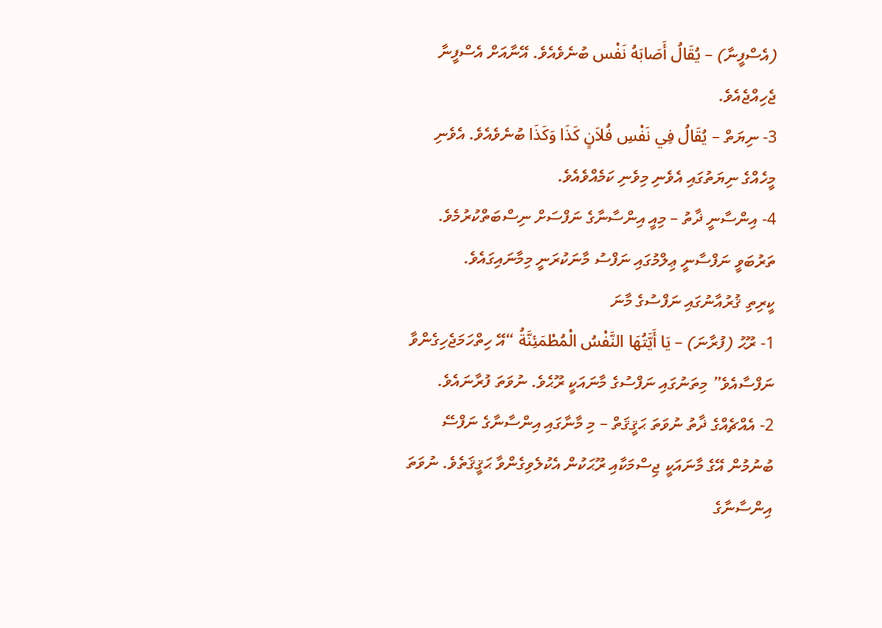(އެސްފީނާ) – يُقَالُ أَصَابَهُ نَفْس ބުނެވެއެވެ. އޭނާއަށް އެސްފީނާ ޖެހިއްޖެއެވެ.
3- ނިޔަތް – يُقَالُ فِي نَفْسِ فُلاَنٍ كَذَا وَكَذَا ބުނެވެއެވެ. އެވެނި މީހެއްގެ ނިޔަތުގައި އެވެނި މިވެނި ކަމެއްވެއެވެ.
4- އިންސާނީ ޛާތު – މިއީ އިންސާނާގެ ނަފްސަށް ނިސްބަތްކުރުމެވެ. ތަރުބަވީ ނަފްސާނީ ޢިލްމުގައި ނަފްސު މާނަކުރަނީ މިމާނައިގައެވެ.
ކީރިތި ޤުރުއާނުގައި ނަފްސުގެ މާނަ
1- ރޫޙު (ފުރާނަ) – يَا أَيَّتُهَا النَّفْسُ الْمُطْمَئِنَّةُ “އޭ ހިތްހަމަޖެހިގެންވާ ނަފްސާއެވެ” މިތަނުގައި ނަފްސުގެ މާނައަކީ ރޫޙެވެ. ނުވަތަ ފުރާނައެވެ.
2- އެއްޗެއްގެ ޛާތު ނުވަތަ ޙަޤީޤަތް – މި މާނާގައި އިންސާނާގެ ނަފްސޭ ބުނުމުން އޭގެ މާނައަކީ ޖިސްމަކާއި ރޫޙަކުން އެކުލެވިގެންވާ ޙަޤީޤަތެވެ. ނުވަތަ އިންސާނާގެ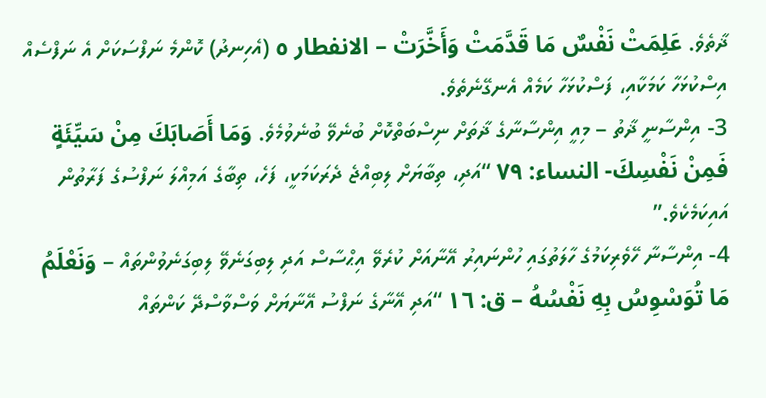ޛާތެވެ. عَلِمَتْ نَفْسٌ مَا قَدَّمَتْ وَأَخَّرَتْ – الانفطار ٥ (އެހިނދު) ކޮންމެ ނަފްސަކަށް އެ ނަފްސެއް އިސްކުޅަހާ ކަމަކާއި، ފަސްކުޅަހާ ކަމެއް އެނގޭނެތެވެ.
3- އިންސާނީ ޛާތު – މިއީ އިންސާނާގެ ޛާތަށް ނިސްބަތްކޮށް ބުނެވޭ ބުނެވުމެވެ. وَمَا أَصَابَكَ مِنْ سَيِّئَةٍ فَمِنْ نَفْسِكَ- النساء: ٧٩ “އަދި، ތިބާޔަށް ލިބިއްޖެ ދެރަކަމަކީ، ފަހެ، ތިބާގެ އަމިއްލަ ނަފްސުގެ ފަރާތުން އައިކަމެކެވެ.”
4- އިންސާނާ ހޭވެރިކަމުގެ ހާލަތުގައި ހުންނައިރު އޭނާއަށް ކުރެވޭ އިޙްސާސް އަދި ލިބިގަނެވޭ ލިބިގަނެވުންތައް – وَنَعْلَمُ مَا تُوَسْوِسُ بِهِ نَفْسُهُ – ق: ١٦ “އަދި އޭނާގެ ނަފްސު އޭނާޔަށް ވަސްވާސްދޭ ކަންތައް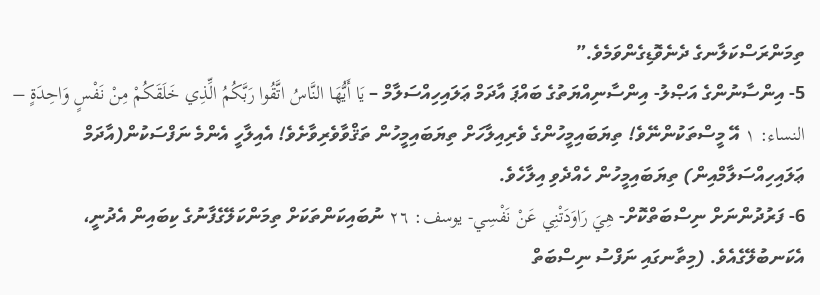ތިމަންރަސްކަލާނގެ ދެނެވޮޑިގެންވަމެވެ.”
5- އިންސާނުންގެ އަޞްލު- އިންސާނިއްޔަތުގެ ބައްޕަ އާދަމް ޢަލައިހިއްސަލާމް – يَا أَيُّهَا النَّاسُ اتَّقُوا رَبَّكُمُ الِّذِي خَلَقَكُمْ مِنْ نَفْسٍ وَاحِدَةٍ – النساء: ١ އޭ މީސްތަކުންނޭވެ! ތިޔަބައިމީހުންގެ ވެރިއިލާހަށް ތިޔަބައިމީހުން ތަޤްވާވެރިވާށެވެ! އެއިލާހީ އެންމެ ނަފްސަކުން(އާދަމް ޢަލައިހިއްސަލާމްއިން) ތިޔަބައިމީހުން ހެއްދެވި އިލާހެވެ.
6- ފަރުދުންނަށް ނިސްބަތްކޮށް- هِيَ رَاوَدَتْنِي عَنْ نَفْسِي- يوسف: ٢٦ ނުބައިކަންތަކަށް ތިމަންކަލޭގެފާނުގެ ކިބައިން އެދުނީ، އެކަނބުލޭގެއެވެ. (މިތާނގައި ނަފްސު ނިސްބަތް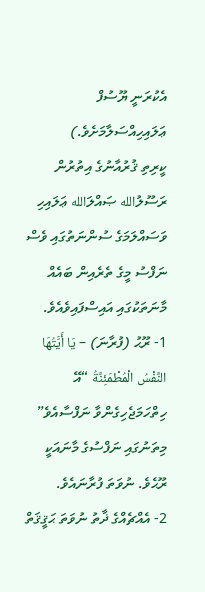އެކުރަނީ ޔޫސުފް ޢަލައިހިއްސަލާމަށެވެ.)
ކީރިތި ޤުރުއާނުގެ އިތުރުން ރަސޫލުالله ޞައްލަالله ޢަލައިހި ވަސައްލަމަގެ ސުންނަތުގައި ވެސް ނަފްސު މީގެ ތެރެއިން ބައެއް މާނަތަކުގައި އައިސްފައިވެއެވެ.
1- ރޫޙު (ފުރާނަ) – يَا أَيَّتُهَا النَّفْسُ الْمُطْمَئِنَّةُ “އޭ ހިތްހަމަޖެހިގެންވާ ނަފްސާއެވެ” މިތަނުގައި ނަފްސުގެ މާނައަކީ ރޫޙެވެ. ނުވަތަ ފުރާނައެވެ.
2- އެއްޗެއްގެ ޛާތު ނުވަތަ ޙަޤީޤަތް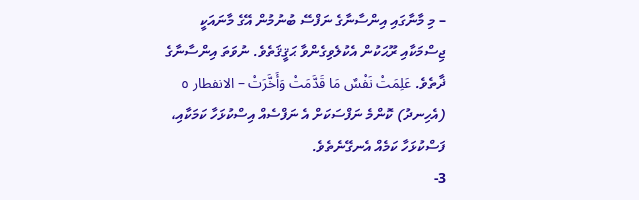– މި މާނާގައި އިންސާނާގެ ނަފްސޭ ބުނުމުން އޭގެ މާނައަކީ ޖިސްމަކާއި ރޫޙަކުން އެކުލެވިގެންވާ ޙަޤީޤަތެވެ. ނުވަތަ އިންސާނާގެ ޛާތެވެ. عَلِمَتْ نَفْسٌ مَا قَدَّمَتْ وَأَخَّرَتْ – الانفطار ٥ (އެހިނދު) ކޮންމެ ނަފްސަކަށް އެ ނަފްސެއް އިސްކުޅަހާ ކަމަކާއި، ފަސްކުޅަހާ ކަމެއް އެނގޭނެތެވެ.
3-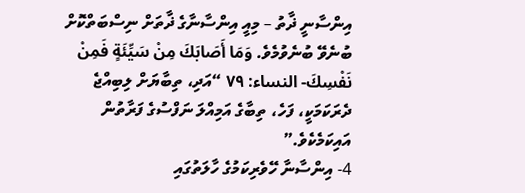އިންސާނީ ޛާތު – މިއީ އިންސާނާގެ ޛާތަށް ނިސްބަތްކޮށް ބުނެވޭ ބުނެވުމެވެ. وَمَا أَصَابَكَ مِنْ سَيِّئَةٍ فَمِنْ نَفْسِكَ- النساء: ٧٩ “އަދި، ތިބާޔަށް ލިބިއްޖެ ދެރަކަމަކީ، ފަހެ، ތިބާގެ އަމިއްލަ ނަފްސުގެ ފަރާތުން އައިކަމެކެވެ.”
4- އިންސާނާ ހޭވެރިކަމުގެ ހާލަތުގައި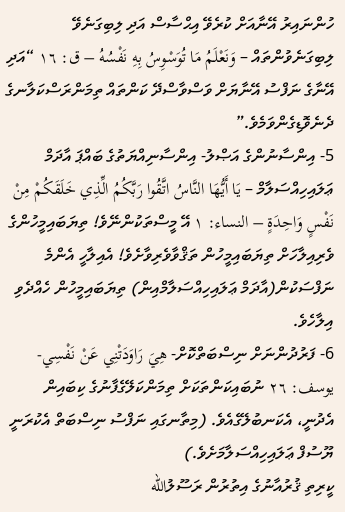ހުންނައިރު އޭނާއަށް ކުރެވޭ އިޙްސާސް އަދި ލިބިގަނެވޭ ލިބިގަނެވުންތައް – وَنَعْلَمُ مَا تُوَسْوِسُ بِهِ نَفْسُهُ – ق: ١٦ “އަދި އޭނާގެ ނަފްސު އޭނާޔަށް ވަސްވާސްދޭ ކަންތައް ތިމަންރަސްކަލާނގެ ދެނެވޮޑިގެންވަމެވެ.”
5- އިންސާނުންގެ އަޞްލު- އިންސާނިއްޔަތުގެ ބައްޕަ އާދަމް ޢަލައިހިއްސަލާމް – يَا أَيُّهَا النَّاسُ اتَّقُوا رَبَّكُمُ الِّذِي خَلَقَكُمْ مِنْ نَفْسٍ وَاحِدَةٍ – النساء: ١ އޭ މީސްތަކުންނޭވެ! ތިޔަބައިމީހުންގެ ވެރިއިލާހަށް ތިޔަބައިމީހުން ތަޤްވާވެރިވާށެވެ! އެއިލާހީ އެންމެ ނަފްސަކުން(އާދަމް ޢަލައިހިއްސަލާމްއިން) ތިޔަބައިމީހުން ހެއްދެވި އިލާހެވެ.
6- ފަރުދުންނަށް ނިސްބަތްކޮށް- هِيَ رَاوَدَتْنِي عَنْ نَفْسِي- يوسف: ٢٦ ނުބައިކަންތަކަށް ތިމަންކަލޭގެފާނުގެ ކިބައިން އެދުނީ، އެކަނބުލޭގެއެވެ. (މިތާނގައި ނަފްސު ނިސްބަތް އެކުރަނީ ޔޫސުފް ޢަލައިހިއްސަލާމަށެވެ.)
ކީރިތި ޤުރުއާނުގެ އިތުރުން ރަސޫލުالله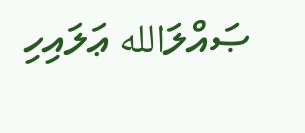ޞައްލަالله ޢަލައިހި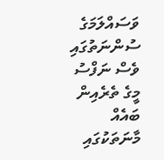ވަސައްލަމަގެ ސުންނަތުގައި ވެސް ނަފްސު މީގެ ތެރެއިން ބައެއް މާނަތަކުގައި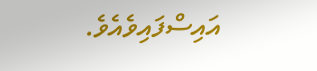އައިސްފައިވެއެވެ.